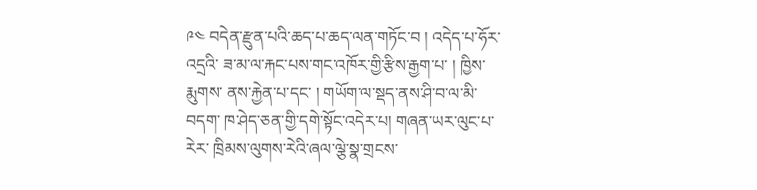༩༤ བདེན་རྫུན་པའི་ཆད་པ་ཆད་ལན་གཏོང་བ ། འདེད་པ་ཧོར་འདྲའི་ ཟ་མ་ལ་རྐང་པས་གང་འཁོར་གྱི་རྩིས་རྒྱག་པ་ ། ཁྱིས་རྨུགས་ ནས་རྐྱེན་པ་དང་ ། གཡོག་ལ་སྡད་ནས་ཤི་བ་ལ་མི་བདག་ ཁ་ཤེད་ཅན་གྱི་དགེ་སྟོང་འདེར་པ། གཞན་ཡར་ལུང་པ་རེར་ ཁྲིམས་ལུགས་རེའི་ཞལ་ལྕེ་སྣ་གྲངས་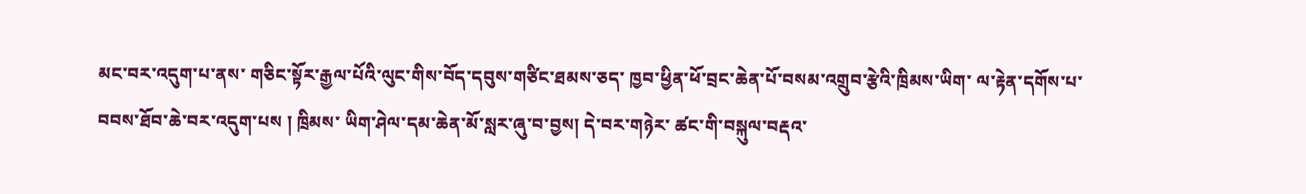མང་བར་འདུག་པ་ནས་ གཅིང་སྟོར་རྒྱལ་པོའི་ལུང་གིས་བོད་དབུས་གཙིང་ཐམས་ཅད་ ཁྱབ་ཕྱིན་ཕོ་བྲང་ཆེན་པོ་བསམ་འགྲུབ་རྩེའི་ཁྲིམས་ཡིག་ ལ་རྟེན་དགོས་པ་བབས་ཐོབ་ཆེ་བར་འདུག་པས ། ཁྲིམས་ ཡིག་ཤེལ་དམ་ཆེན་མོ་སླར་ཞུ་བ་བྱས། དེ་བར་གཉེར་ ཚང་གི་བསྐུལ་བརྡའ་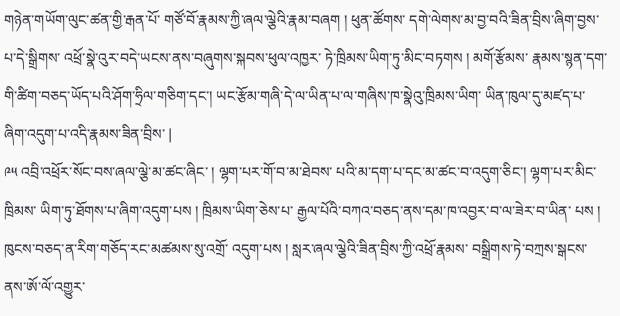གཉེན་གཡོག་ལུང་ཚན་གྱི་རྒན་པོ་ གཙོ་བོ་རྣམས་ཀྱི་ཞལ་ལྕེའི་རྣམ་བཞག ། ཕུན་ཚོགས་ དགེ་ལེགས་མ་བྱ་བའི་ཟིན་བྲིས་ཞིག་བྱས་པ་དེ་སྒྲིགས་ འཕྲོ་སྣེ་འུར་བདེ་ཡངས་ནས་བཞུགས་སྐབས་ཕུལ་འཁྱར་ ཏེ་ཁྲིམས་ཡིག་ཏུ་མིང་བཏགས ། མགོ་རྩོམས་ རྣམས་སྙན་དག་གི་ཚིག་བཅད་ཡོད་པའི་ཤོག་ཧྲིལ་གཅིག་དང་། ཡང་རྩོམ་གཞི་དེ་ལ་ཡིན་པ་ལ་གཞིས་ཁ་སྣེའུ་ཁྲིམས་ཡིག་ ཡིན་ཁུལ་དུ་མཛད་པ་ཞིག་འདུག་པ་འདི་རྣམས་ཟིན་བྲིས་ |
༩༥ འབྲི་འཕྲོར་སོང་བས་ཞལ་ལྕེ་མ་ཚང་ཞིང་ ། ལྷག་པར་གོ་བ་མ་ཐེབས་ པའི་མ་དག་པ་དང་མ་ཚང་བ་འདུག་ཅིང་། ལྷག་པར་མིང་ཁྲིམས་ ཡིག་ཏུ་ཐོགས་པ་ཞིག་འདུག་པས ། ཁྲིམས་ཡིག་ཅེས་པ་ རྒྱལ་པོའི་བཀའ་བཅད་ནས་དམ་ཁ་འབྱར་བ་ལ་ཟེར་བ་ཡིན་ པས ། ཁུངས་བཅད་ན་རིག་གཅོད་རང་མཚམས་སུ་འགྲོ་ འདུག་པས ། སླར་ཞལ་ལྕེའི་ཟིན་བྲིས་ཀྱི་འཕྲོ་རྣམས་ བསྒྲིགས་ཏེ་བཀྲས་སྒངས་ནས་ཨོ་ལོ་འགྱུར་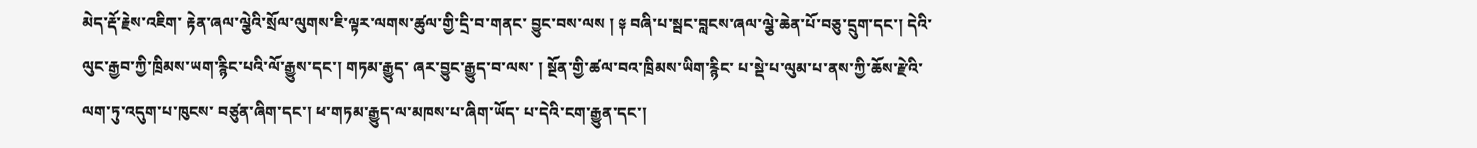མེད་རྡོ་རྗེས་འཇིག་ རྟེན་ཞལ་ལྕེའི་སྲོལ་ལུགས་ཇི་ལྟར་ལགས་ཚུལ་གྱི་དྲི་བ་གནང་ བྱུང་བས་ལས ། ༈ བཞི་པ་སྦང་བླངས་ཞལ་ལྕེ་ཆེན་པོ་བཅུ་དྲུག་དང་། དེའི་ ལུང་རྒྱབ་ཀྱི་ཁྲིམས་ཡག་རྙིང་པའི་ལོ་རྒྱུས་དང་། གཏམ་རྒྱུད་ ཞར་བྱུང་རྒྱུད་བ་ལས་ ། སྔོན་གྱི་ཚལ་བའ་ཁྲིམས་ཡིག་རྙིང་ པ་སྡེ་པ་ལུམ་པ་ནས་ཀྱི་ཆོས་རྫེའི་ལག་ཏུ་འདུག་པ་ཁུངས་ བཙུན་ཞིག་དང་། ཕ་གཏམ་རྒྱུད་ལ་མཁས་པ་ཞིག་ཡོད་ པ་དེའི་ངག་རྒྱུན་དང་།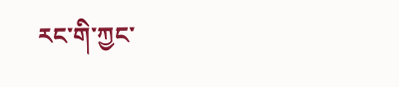རང་གི་ཀྱང་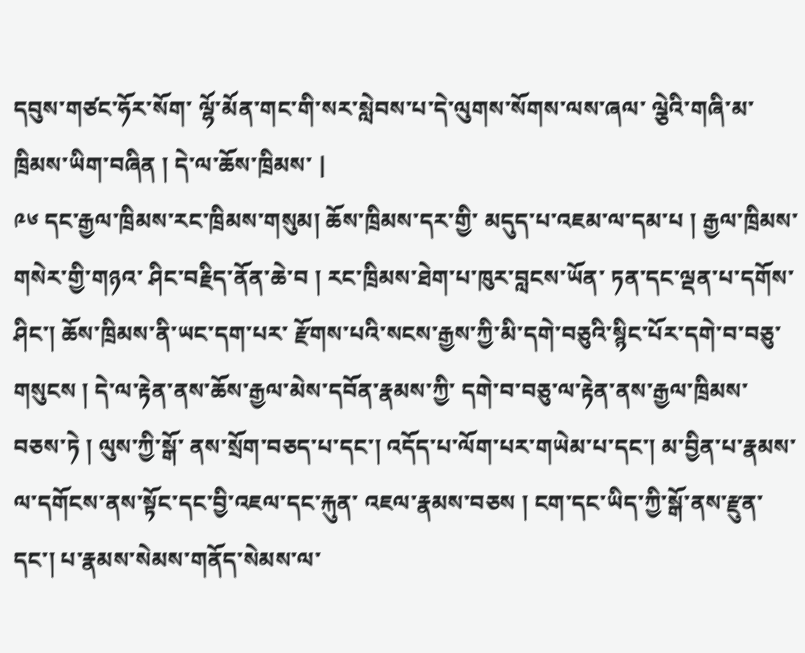དབུས་གཙང་ཧོར་སོག་ ལྷོ་མོན་གང་གི་སར་སླེབས་པ་དེ་ལུགས་སོགས་ལས་ཞལ་ ལྕེའི་གཞི་མ་ཁྲིམས་ཡིག་བཞིན ། དེ་ལ་ཆོས་ཁྲིམས་ |
༩༦ དང་རྒྱལ་ཁྲིམས་རང་ཁྲིམས་གསུམ། ཆོས་ཁྲིམས་དར་གྱི་ མདུད་པ་འཇམ་ལ་དམ་པ ། རྒྱལ་ཁྲིམས་གསེར་གྱི་གཉའ་ ཤིང་བརྗིད་ནོན་ཆེ་བ ། རང་ཁྲིམས་ཐེག་པ་ཁུར་བླངས་ཡོན་ ཏན་དང་ལྡན་པ་དགོས་ཤིང་། ཆོས་ཁྲིམས་ནི་ཡང་དག་པར་ རྫོགས་པའི་སངས་རྒྱས་ཀྱི་མི་དགེ་བཅུའི་སྙིང་པོར་དགེ་བ་བཅུ་ གསུངས ། དེ་ལ་རྟེན་ནས་ཆོས་རྒྱལ་མེས་དབོན་རྣམས་ཀྱི་ དགེ་བ་བཅུ་ལ་རྟེན་ནས་རྒྱལ་ཁྲིམས་བཅས་ཏེ ། ལུས་ཀྱི་སྒོ་ ནས་སྲོག་བཅད་པ་དང་། འདོད་པ་ལོག་པར་གཡེམ་པ་དང་། མ་བྱིན་པ་རྣམས་ལ་དགོངས་ནས་སྟོང་དང་བྱི་འཇལ་དང་རྐུན་ འཇལ་རྣམས་བཅས ། ངག་དང་ཡིད་ཀྱི་སྒོ་ནས་རྫུན་དང་། པ་རྣམས་སེམས་གནོད་སེམས་ལ་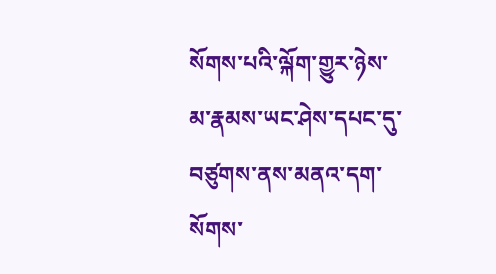སོགས་པའི་ལྐོག་གྱུར་ཉེས་ མ་རྣམས་ཡང་ཤེས་དཔང་དུ་བཙུགས་ནས་མནའ་དག་སོགས་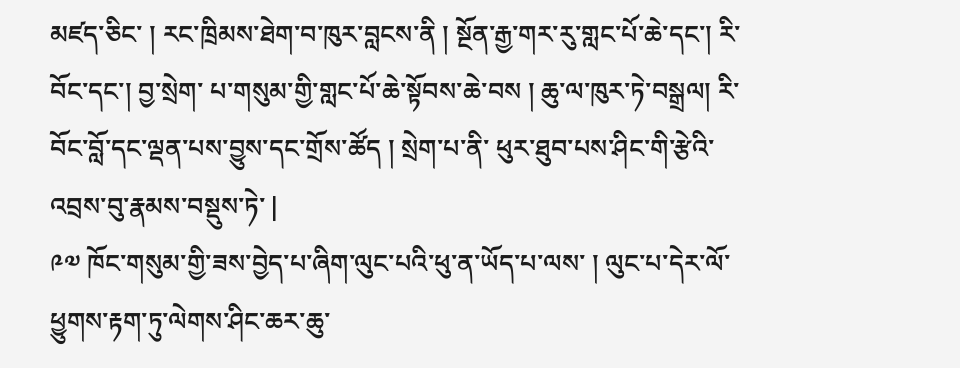མཛད་ཅིང་ ། རང་ཁྲིམས་ཐེག་བ་ཁུར་བླངས་ནི ། སྔོན་རྒྱ་གར་རུ་གླང་པོ་ཆེ་དང་། རི་བོང་དང་། བྱ་སྲེག་ པ་གསུམ་གྱི་གླང་པོ་ཆེ་སྟོབས་ཆེ་བས ། ཆུ་ལ་ཁུར་ཏེ་བསྒྲལ། རི་བོང་བློ་དང་ལྡན་པས་བྱུས་དང་གྲོས་ཚོད ། སྲེག་པ་ནི་ ཕུར་ཐུབ་པས་ཤིང་གི་རྩེའི་འབྲས་བུ་རྣམས་བསྡུས་ཏེ་ |
༩༧ ཁོང་གསུམ་གྱི་ཟས་བྱེད་པ་ཞིག་ལུང་པའི་ཕུ་ན་ཡོད་པ་ལས་ ། ལུང་པ་དེར་ལོ་ཕྱུགས་རྟག་ཏུ་ལེགས་ཤིང་ཆར་ཆུ་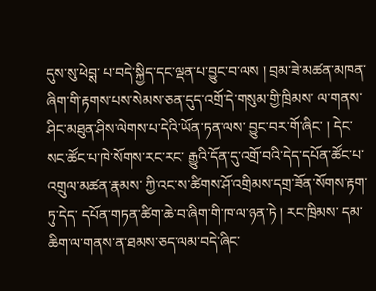དུས་སུ་ཕེབྶ་ པ་བདེ་སྐྱིད་དང་ལྡན་པ་བྱུང་བ་ལས ། བྲམ་ཟེ་མཚན་མཁན་ ཞིག་གི་རྟགས་པས་སེམས་ཅན་དུད་འགྲོ་དེ་གསུམ་གྱི་ཁྲིམས་ ལ་གནས་ཤིང་མཐུན་ཤིས་ལེགས་པ་དེའི་ཡོན་ཏན་ལས་ བྱུང་བར་གོ་ཞིང་ ། དེང་སང་ཚོང་པ་ཁེ་སོགས་རང་རང་ རྒྱུའི་དོན་དུ་འགྲོ་བའི་དེད་དཔོན་ཚོང་པ་འགྲུལ་མཚན་རྣམས་ ཀྱི་འང་ས་ཚིགས་ཤོ་འགྲིམས་དགྲ་ཟོན་སོགས་རྟག་ཏུ་དེད་ དཔོན་གཏན་ཚིག་ཆེ་བ་ཞིག་གི་ཁ་ལ་ཉན་ཏེ ། རང་ཁྲིམས་ དམ་ཆིག་ལ་གནས་ན་ཐམས་ཅད་ལམ་བདེ་ཞིང་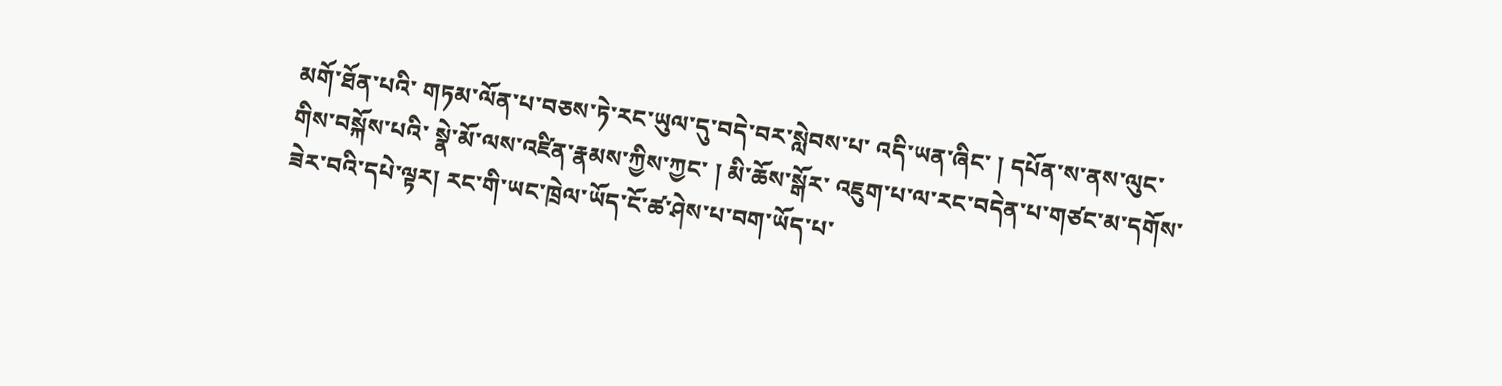མགོ་ཐོན་པའི་ གཏམ་ལོན་པ་བཅས་ཏེ་རང་ཡུལ་དུ་བདེ་བར་སླེབས་པ་ འདི་ཡན་ཞིང་ ། དཔོན་ས་ནས་ལུང་གིས་བསྐོས་པའི་ སྣེ་མོ་ལས་འཛིན་རྣམས་ཀྱིས་ཀྱང་ ། མི་ཆོས་སྒོར་ འཇུག་པ་ལ་རང་བདེན་པ་གཙང་མ་དགོས་ཟེར་བའི་དཔེ་ལྟར། རང་གི་ཡང་ཁྲེལ་ཡོད་ངོ་ཚ་ཤེས་པ་བག་ཡོད་པ་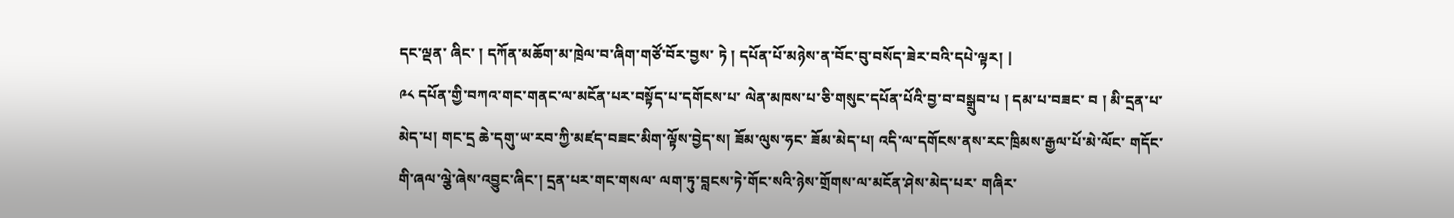དང་ལྡན་ ཞིང་ ། དཀོན་མཆོག་མ་ཁྲེལ་བ་ཞིག་གཙོ་བོར་བྱས་ ཏེ ། དཔོན་པོ་མཉེས་ན་བོང་བུ་བསོད་ཟེར་བའི་དཔེ་ལྟར། |
༩༨ དཔོན་གྱི་བཀའ་གང་གནང་ལ་མངོན་པར་བསྟོད་པ་དགོངས་པ་ ལེན་མཁས་པ་ཅི་གསུང་དཔོན་པོའི་བྱ་བ་བསྒྲུབ་པ ། དམ་པ་བཟང་ བ ། མི་དྲན་པ་མེད་པ། གང་དྲ ཆེ་དགུ་ཡ་རབ་ཀྱི་མཛད་བཟང་མིག་ལྟོས་བྱེད་ས། ཟོམ་ལུས་ཧང་ ཟོམ་མེད་པ། འདི་ལ་དགོངས་ནས་རང་ཁྲིམས་རྒྱལ་པོ་མེ་ལོང་ གདོང་གི་ཞལ་ལྕེ་ཞེས་འབྱུང་ཞིང་། དྲན་པར་གང་གསལ་ ལག་ཏུ་བླངས་ཏེ་གོང་སའི་ཉེས་གྲོགས་ལ་མངོན་ཤེས་མེད་པར་ གཞིར་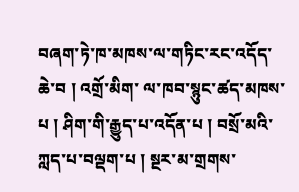བཞག་ཏེ་ཁ་མཁས་ལ་གཏིང་རང་འདོད་ཆེ་བ ། འགྲོ་མིག་ ལ་ཁབ་སྙུང་ཚད་མཁས་པ ། ཤིག་གི་རྒྱུད་པ་འདོན་པ ། བསྲོ་མའི་ཀླད་པ་བལྡག་པ ། སྔར་མ་གྲགས་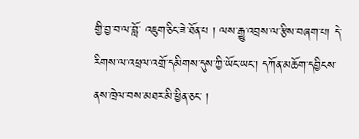གྱི་བྱ་བ་ལ་བློ་ འཇུག་ཅིང་ཟེ་ཐོན་པ ། ལས་རྒྱུ་འབྲས་ལ་རྩིས་བཞག་པ། དེ་རིགས་ལ་འཕྲལ་འགྲོ་དམིགས་དུས་ཀྱི་ཡོང་ཡང་། དཀོན་མཆོག་དབྱིངས་ནས་ཁྲེལ་བས་མཐར་མི་ཕྱིན་ཅང་ །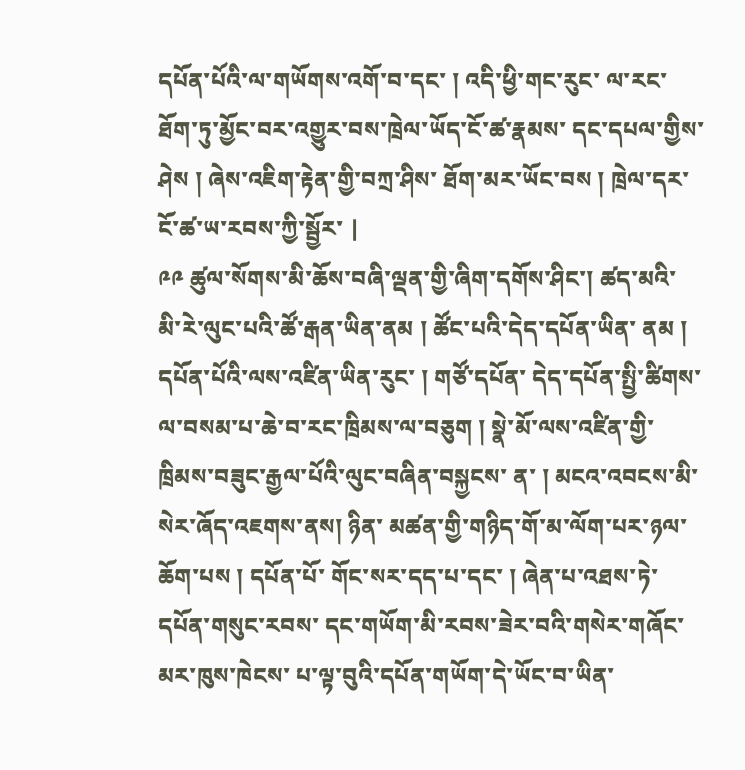དཔོན་པོའི་ལ་གཡོགས་འགོ་བ་དང་ ། འདི་ཕྱི་གང་རུང་ ལ་རང་ཐོག་ཏུ་མྱོང་བར་འགྱུར་བས་ཁྲེལ་ཡོད་ངོ་ཚ་རྣམས་ དང་དཔལ་གྱིས་ཤེས ། ཞེས་འཇིག་རྟེན་གྱི་བཀྲ་ཤིས་ ཐོག་མར་ཡོང་བས ། ཁྲེལ་དར་ངོ་ཚ་ཡ་རབས་ཀྱི་སྦྱོར་ |
༩༩ ཚུལ་སོགས་མི་ཆོས་བཞི་ལྡན་གྱི་ཞིག་དགོས་ཤིང་། ཚད་མའི་ མི་རེ་ལུང་པའི་ཚོ་རྒན་ཡིན་ནམ ། ཚོང་པའི་དེད་དཔོན་ཡིན་ ནམ ། དཔོན་པོའི་ལས་འཛིན་ཡིན་རུང་ ། གཙོ་དཔོན་ དེད་དཔོན་སྤྱི་ཚིགས་ལ་བསམ་པ་ཆེ་བ་རང་ཁྲིམས་ལ་བཅུག ། སྣེ་མོ་ལས་འཛིན་གྱི་ཁྲིམས་བཟུང་རྒྱལ་པོའི་ལུང་བཞིན་བསྐྱངས་ ན་ ། མངའ་འབངས་མི་སེར་ཞོད་འཇགས་ནས། ཉིན་ མཚན་གྱི་གཉིད་གོ་མ་ལོག་པར་ཉལ་ཆོག་པས ། དཔོན་པོ་ གོང་སར་དད་པ་དང་ ། ཞེན་པ་འཐས་ཏེ་དཔོན་གསུང་རབས་ དང་གཡོག་མི་རབས་ཟེར་བའི་གསེར་གཞོང་མར་ཁུས་ཁེངས་ པ་ལྟ་བུའི་དཔོན་གཡོག་དེ་ཡོང་བ་ཡིན་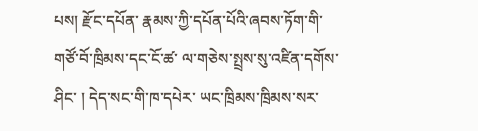པས། རྫོང་དཔོན་ རྣམས་ཀྱི་དཔོན་པོའི་ཞབས་ཏོག་གི་གཙོ་བོ་ཁྲིམས་དང་ངོ་ཚ་ ལ་གཅེས་སྤྲས་སུ་འཛིན་དགོས་ཤིང་ ། དེད་སང་གི་ཁ་དཔེར་ ཡང་ཁྲིམས་ཁྲིམས་སར་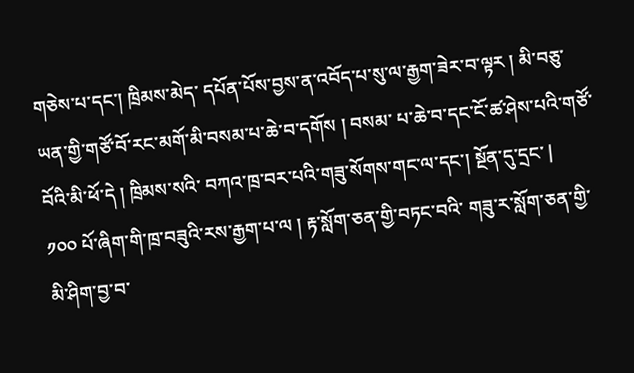གཅེས་པ་དང་། ཁྲིམས་མེད་ དཔོན་པོས་བྱས་ན་འབོད་པ་སུ་ལ་རྒྱག་ཟེར་བ་ལྟར ། མི་བཅུ་ ཡན་གྱི་གཙོ་བོ་རང་མགོ་མི་བསམ་པ་ཆེ་བ་དགོས ། བསམ་ པ་ཆེ་བ་དང་ངོ་ཚ་ཤེས་པའི་གཙོ་བོའི་མི་ཕོ་དེ ། ཁྲིམས་སའི་ བཀའ་ཁྲ་བར་པའི་གཟུ་སོགས་གང་ལ་དང་། སྔོན་དུ་དྲང་ |
༡༠༠ པོ་ཞིག་གི་ཁྲ་བཟུའི་རས་རྒྱག་པ་ལ ། རྟ་སློག་ཅན་གྱི་བཏང་བའི་ གཟུ་ར་སློག་ཅན་གྱི་མི་ཤིག་བྱ་བ་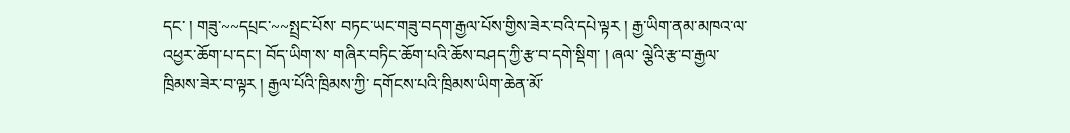དང་ ། གཟུ་~~དཔྲང་~~སྤྲང་པོས་ བཏང་ཡང་གཟུ་བདག་རྒྱལ་པོས་གྱིས་ཟེར་བའི་དཔེ་ལྟར ། རྒྱ་ཡིག་ནམ་མཁའ་ལ་འཕྱར་ཆོག་པ་དང་། བོད་ཡིག་ས་ གཞིར་བཏིང་ཆོག་པའི་ཆོས་བཤད་ཀྱི་རྩ་བ་དགེ་སྡིག་ ། ཞལ་ ལྕེའི་རྩ་བ་རྒྱལ་ཁྲིམས་ཟེར་བ་ལྟར ། རྒྱལ་པོའི་ཁྲིམས་ཀྱི་ དགོངས་པའི་ཁྲིམས་ཡིག་ཆེན་མོ་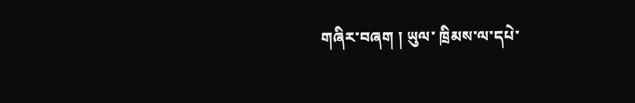གཞིར་བཞག ། ཡུལ་ ཁྲིམས་ལ་དཔེ་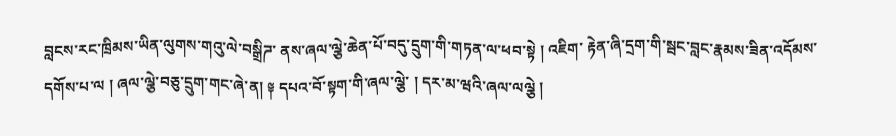བླངས་རང་ཁྲིམས་ཡིན་ལུགས་གའུ་ལེ་བསྒྲིཌ་ ནས་ཞལ་ལྕེ་ཆེན་པོ་བདུ་དྲུག་གི་གཏན་ལ་ཕབ་སྟེ ། འཇིག་ རྟེན་ཞི་དྲག་གི་སྦང་བླང་རྣམས་ཟིན་འདོམས་དགོས་པ་ལ ། ཞལ་ལྕེ་བཅུ་དྲུག་གང་ཞེ་ན། ༈ དཔའ་བོ་སྟག་གི་ཞལ་ལྕེ་ ། དར་མ་ཝའི་ཞལ་ལལྕེ །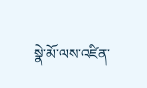སྣེ་མོ་ལས་འཛིན་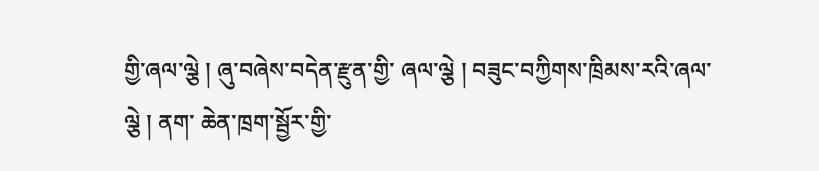གྱི་ཞལ་ལྕེ ། ཞུ་བཞེས་བདེན་རྫུན་གྱི་ ཞལ་ལྕེ ། བཟུང་བཀྱིགས་ཁྲིམས་རའི་ཞལ་ལྕེ ། ནག་ ཆེན་ཁྲག་སྦྱོར་གྱི་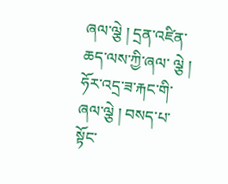ཞལ་ལྕེ ། དྲན་འཛིན་ཆད་ལས་ཀྱི་ཞལ་ ལྕེ ། ཧོར་འདྲ་ཟ་རྐང་གི་ཞལ་ལྕེ ། བསད་པ་སྟོང་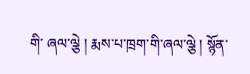གི་ ཞལ་ལྕེ ། རྨས་པ་ཁྲག་གི་ཞལ་ལྕེ ། སྙོན་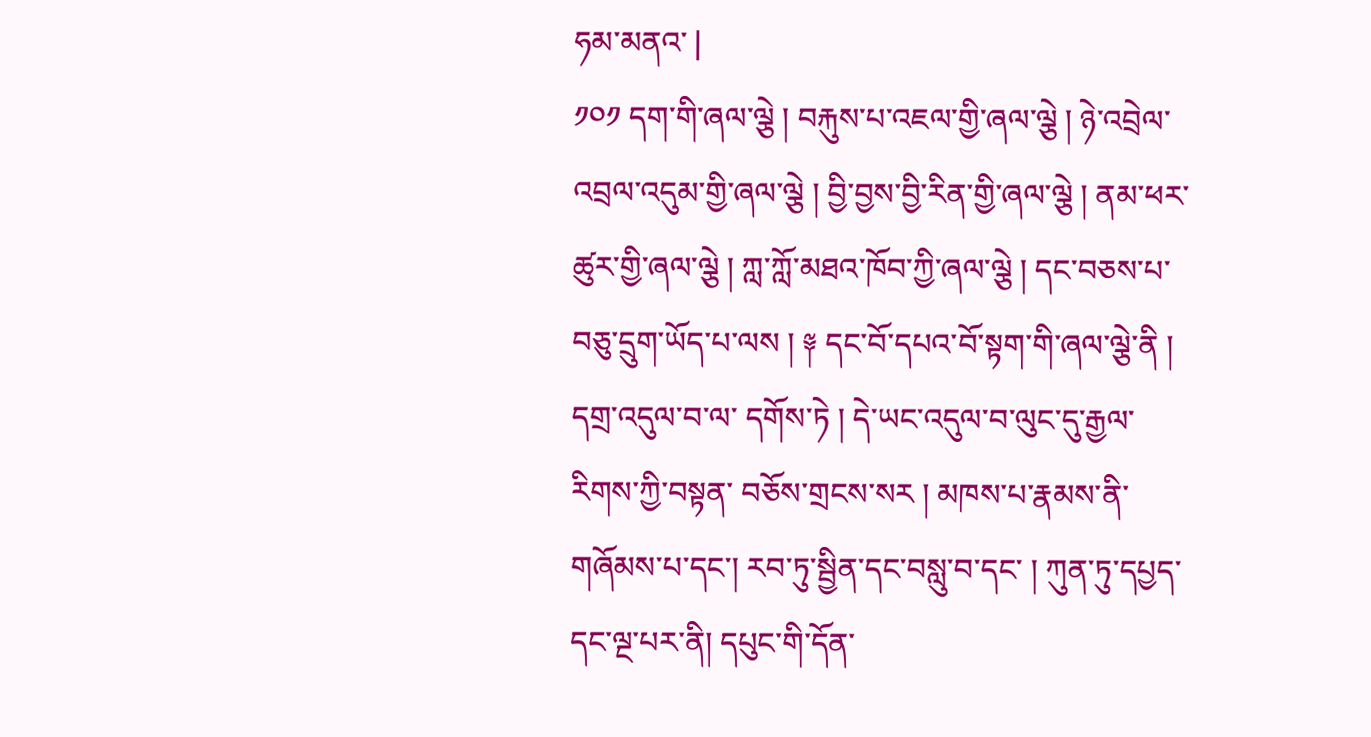ཧམ་མནའ་ |
༡༠༡ དག་གི་ཞལ་ལྕེ ། བརྐུས་པ་འཇལ་གྱི་ཞལ་ལྕེ ། ཉེ་འབྲེལ་ འབྲལ་འདུམ་གྱི་ཞལ་ལྕེ ། བྱི་བྱས་བྱི་རིན་གྱི་ཞལ་ལྕེ ། ནམ་ཕར་ཚུར་གྱི་ཞལ་ལྕེ ། ཀླ་ཀློ་མཐའ་ཁོབ་ཀྱི་ཞལ་ལྕེ ། དང་བཅས་པ་བཅུ་དྲུག་ཡོད་པ་ལས ། ༈ དང་བོ་དཔའ་བོ་སྟག་གི་ཞལ་ལྕེ་ནི ། དགྲ་འདུལ་བ་ལ་ དགོས་ཏེ ། དེ་ཡང་འདུལ་བ་ལུང་དུ་རྒྱལ་རིགས་ཀྱི་བསྟན་ བཅོས་གྲངས་སར ། མཁས་པ་རྣམས་ནི་གཞོམས་པ་དང་། རབ་ཏུ་སྦྱིན་དང་བསླུ་བ་དང་ ། ཀུན་ཏུ་དཔྱད་དང་ལྔ་པར་ནི། དཔུང་གི་དོན་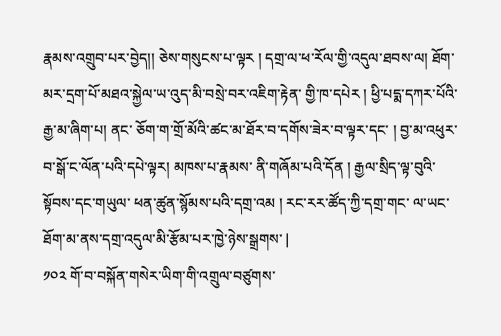རྣམས་འགྲུབ་པར་བྱེད།། ཅེས་གསུངས་པ་ལྟར ། དགྲ་ལ་ཕ་རོལ་གྱི་འདུལ་ཐབས་ལ། ཐོག་མར་དྲག་པོ་མཐའ་སྐྱེལ་ཡ་འུད་མི་བསྲེ་བར་འཇིག་རྟེན་ གྱི་ཁ་དཔེར ། ཕྱི་པདྨ་དཀར་པོའི་རྒྱ་མ་ཞིག་པ། ནང་ ཅོག་ག་གྲོ་མོའི་ཚང་མ་ཐོར་བ་དགོས་ཟེར་བ་ལྟར་དང་ ། བྱ་མ་འཕུར་བ་སྒོ་ང་ལོན་པའི་དཔེ་ལྟར། མཁས་པ་རྣམས་ ནི་གཞོམ་པའི་དོན ། རྒྱལ་སྲིད་ལྟ་བུའི་སྟོབས་དང་གཡུལ་ ཕན་ཚུན་སྙོམས་པའི་དགྲ་འམ ། རང་རར་ཚོད་ཀྱི་དགྲ་གང་ ལ་ཡང་ཐོག་མ་ནས་དགྲ་འདུལ་མི་རྩོམ་པར་ཁྱེ་ཉེས་སྒྲགས་ |
༡༠༢ གོ་བ་བསྐོན་གསེར་ཡིག་གི་འགྲུལ་བཙུགས་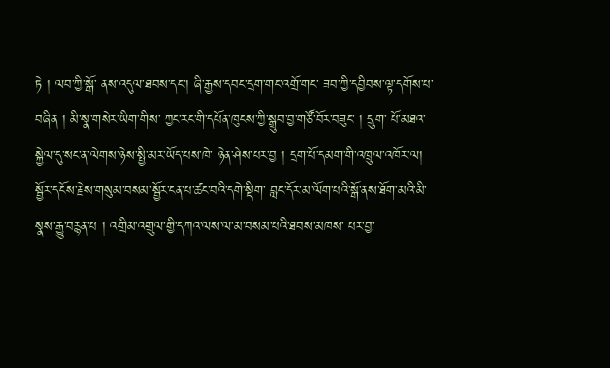ཏེ ། ལབ་ཀྱི་སྒོ་ ནས་འདུལ་ཐབས་དང་། ཞི་རྒྱས་དབང་དྲག་གང་འགྲོ་གང་ ཟབ་ཀྱི་དབྱིབས་ལྟ་དགོས་པ་བཞིན ། མི་སྣ་གསེར་ཡིག་གིས་ ཀྱང་རང་གི་དཔོན་ཁུངས་ཀྱི་སྒྲུབ་བྱ་གཙོ་བོར་བཟུང་ ། དྲུག་ པོ་མཐའ་སྐྱེལ་དུ་སང་ན་ལེགས་ཉེས་སྤྱི་མར་ཡོད་པས་ཁེ་ ཉེན་ཤེས་པར་བྱ ། དྲག་པོ་དམག་གི་འཁྲུལ་འཁོར་ལ། སྦྱོར་དངོས་རྗེས་གསུམ་བསམ་སྦྱོར་ངན་པ་ཚང་བའི་དགེ་སྡིག་ བླང་དོར་མ་ལོག་པའི་སྒོ་ནས་ཐོག་མའི་མི་སྣས་རྒྱུ་བརྙན་པ ། འགྲིམ་འགྲུལ་གྱི་དཀའ་ལས་ལ་མ་བསམ་པའི་ཐབས་མཁས་ པར་བྱ་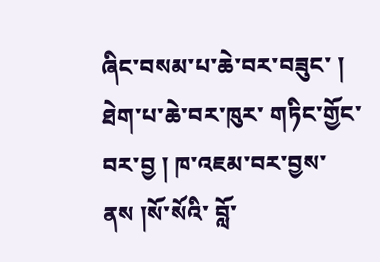ཞིང་བསམ་པ་ཆེ་བར་བཟུང་ ། ཐེག་པ་ཆེ་བར་ཁུར་ གཏིང་གྱོང་བར་བྱ ། ཁ་འཇམ་བར་བྱས་ནས །སོ་སོའི་ བློ་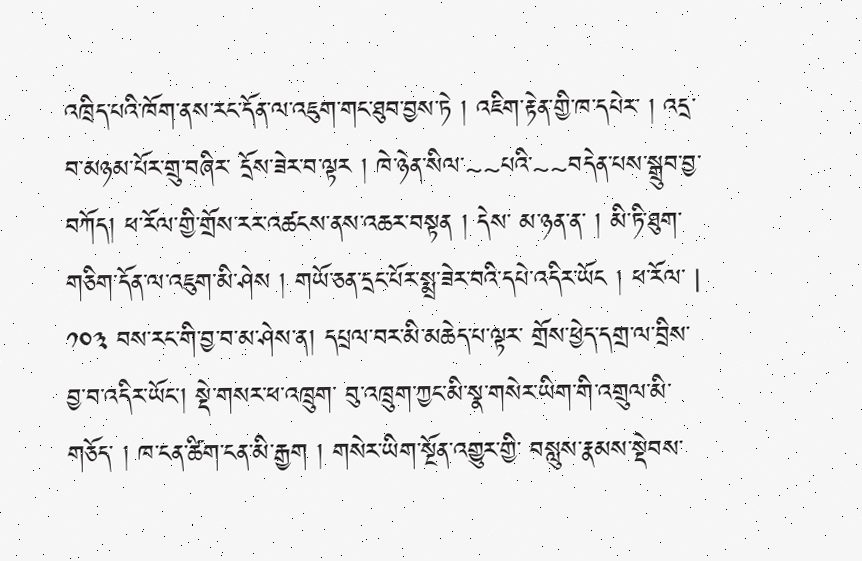འཁྲིད་པའི་ཁོག་ནས་རང་དོན་ལ་འཇུག་གང་ཐུབ་བྱས་ཏེ ། འཇིག་རྟེན་གྱི་ཁ་དཔེར་ ། འདྲ་བ་མཉམ་པོར་གྲུ་བཞིར་ དྲོས་ཟེར་བ་ལྟར ། ཁེ་ཉེན་སིལ་~~པའི་~~བདེན་པས་སྒྲུབ་བྱ་བཀོད། ཕ་རོལ་གྱི་གྲོས་རར་འཚངས་ནས་འཆར་བསྟན ། དེས་ མ་ཉན་ན་ ། མི་ཏི་ཐུག་གཅིག་དོན་ལ་འཇུག་མི་ཤེས ། གཡོ་ཅན་དྲང་པོར་སྨྲ་ཟེར་བའི་དཔེ་འདིར་ཡོང ། ཕ་རོལ་ |
༡༠༣ བས་རང་གི་བྱ་བ་མ་ཤེས་ན། དཔྲལ་བར་མི་མཆེད་པ་ལྟར་ གྲོས་ཕྱེད་དགྲ་ལ་བྲིས་བྱ་བ་འདིར་ཡོང་། སྡེ་གསར་ཕ་འཁྲུག་ བུ་འཁྲུག་ཀྱང་མི་སྣ་གསེར་ཡིག་གི་འགྲུལ་མི་གཅོད་ ། ཁ་ངན་ཚིག་ངན་མི་རྒྱག ། གསེར་ཡིག་སྔོན་འགྱུར་གྱི་ བསླུས་རྣམས་སྡེབས་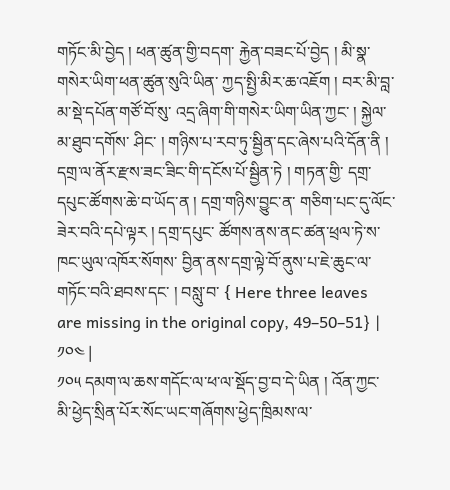གཏོང་མི་བྱེད ། ཕན་ཚུན་གྱི་བདག་ རྐྱེན་བཟང་པོ་བྱེད ། མི་སྣ་གསེར་ཡིག་ཕན་ཚུན་སུའི་ཡིན་ ཀྱད་སྤྱི་མིར་ཆ་འཇོག ། བར་མི་བླ་མ་སྡེ་དཔོན་གཙོ་བོ་སུ་ འདྲ་ཞིག་གི་གསེར་ཡིག་ཡིན་ཀྱང་ ། སྐྱེལ་མ་ཐུབ་དགོས་ ཤིང་ ། གཉིས་པ་རབ་ཏུ་སྦྱིན་དང་ཞེས་པའི་དོན་ནི ། དགྲ་ལ་ནོར་རྫས་ཟང་ཟིང་གི་དངོས་པོ་སྦྱིན་ཏེ ། གཏན་གྱི་ དགྲ་དཔུང་ཚོགས་ཆེ་བ་ཡོད་ན ། དགྲ་གཉིས་བྱུང་ན་ གཅིག་པང་དུ་ལོང་ཟེར་བའི་དཔེ་ལྟར ། དགྲ་དཔུང་ ཚོགས་ནས་ནང་ཚན་ཕྲལ་ཏེ་ས་ཁང་ཡུལ་འཁོར་སོགས་ བྱིན་ནས་དགྲ་ལྟེ་བོ་ནུས་པ་ཇེ་ཆུང་ལ་གཏོང་བའི་ཐབས་དང་ ། བསླུ་བ་ { Here three leaves are missing in the original copy, 49–50–51} |
༡༠༤ |
༡༠༥ དམག་ལ་ཆས་གདོང་ལ་ཕ་ལ་སྡོད་བྱ་བ་དེ་ཡིན ། འོན་ཀྱང་ མི་ཕྱེད་སྲིན་པོར་སོང་ཡང་གཞོགས་ཕྱེད་ཁྲིམས་ལ་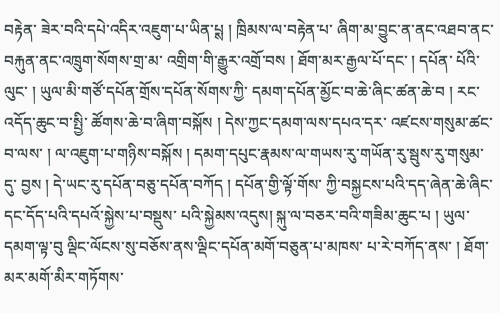བརྟེན་ ཟེར་བའི་དཔེ་འདིར་འཇུག་པ་ཡིན་པྶ ། ཁྲིམས་ལ་བརྟེན་པ་ ཞིག་མ་བྱུང་ན་ནང་འཐབ་ནང་བརྐུན་ནང་འཁྲུག་སོགས་གྲ་མ་ འགྲིག་གི་རྒྱུར་འགྲོ་བས ། ཐོག་མར་རྒྱལ་པོ་དང་ ། དཔོན་ པོའི་ལུང་ ། ཡུལ་མི་གཙོ་དཔོན་གྲོས་དཔོན་སོགས་ཀྱི་ དམག་དཔོན་མྱོང་བ་ཆེ་ཞིང་ཚན་ཆེ་བ ། རང་འདོད་ཆུང་བ་སྤྱི་ ཚོགས་ཆེ་བ་ཞིག་བསྐོས ། དེས་ཀྱང་དམག་ལས་དཔའ་དར་ འཛངས་གསུམ་ཚང་བ་ལས་ ། ལ་འཇུག་པ་གཉིས་བསྐོས ། དམག་དཔུང་རྣམས་ལ་གཡས་རུ་གཡོན་རུ་སྦུས་རུ་གསུམ་དུ་ བྱས ། དེ་ཡང་རུ་དཔོན་བཅུ་དཔོན་བཀོད ། དཔོན་གྱི་ལྟོ་གོས་ ཀྱི་བསྐྱངས་པའི་དད་ཞེན་ཆེ་ཞིང་དང་དོད་པའི་དཔའོ་སྐྱེས་པ་བསྡུས་ པའི་སྐྱེམས་འདུས། སྐུ་ལ་བཅར་བའི་གཟིམ་ཆུང་པ ། ཡུལ་ དམག་ལྟ་བུ ལྡིང་ལོངས་སུ་བཅོས་ནས་ལྡིང་དཔོན་མགོ་བཅུན་པ་མཁས་ པ་རེ་བཀོད་ནས་ ། ཐོག་མར་མགོ་མིར་གཏོགས་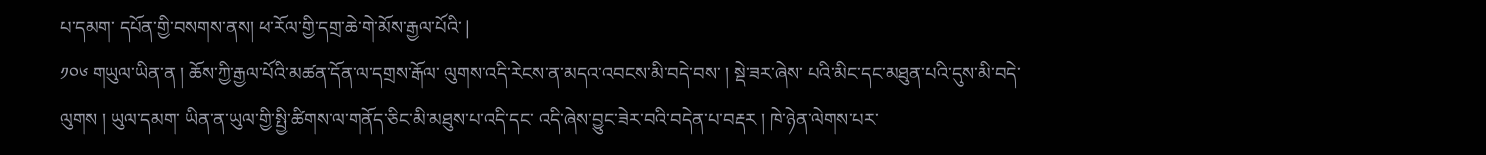པ་དམག་ དཔོན་གྱི་བསགས་ནས། ཕ་རོལ་གྱི་དགྲ་ཆེ་གེ་མོས་རྒྱལ་པོའི་ |
༡༠༦ གཡུལ་ཡིན་ན ། ཆོས་ཀྱི་རྒྱལ་པོའི་མཚན་དོན་ལ་དགྲས་རྒོལ་ ལུགས་འདི་རེངས་ན་མདའ་འབངས་མི་བདེ་བས་ ། སྡེ་ཟར་ཞེས་ པའི་མིང་དང་མཐུན་པའི་དུས་མི་བདེ་ལུགས ། ཡུལ་དམག་ ཡིན་ན་ཡུལ་གྱི་སྤྱི་ཚིགས་ལ་གནོད་ཅིང་མི་མཐུས་པ་འདི་དང་ འདི་ཞེས་བྱུང་ཟེར་བའི་བདེན་པ་བརྡར ། ཁེ་ཉེན་ལེགས་པར་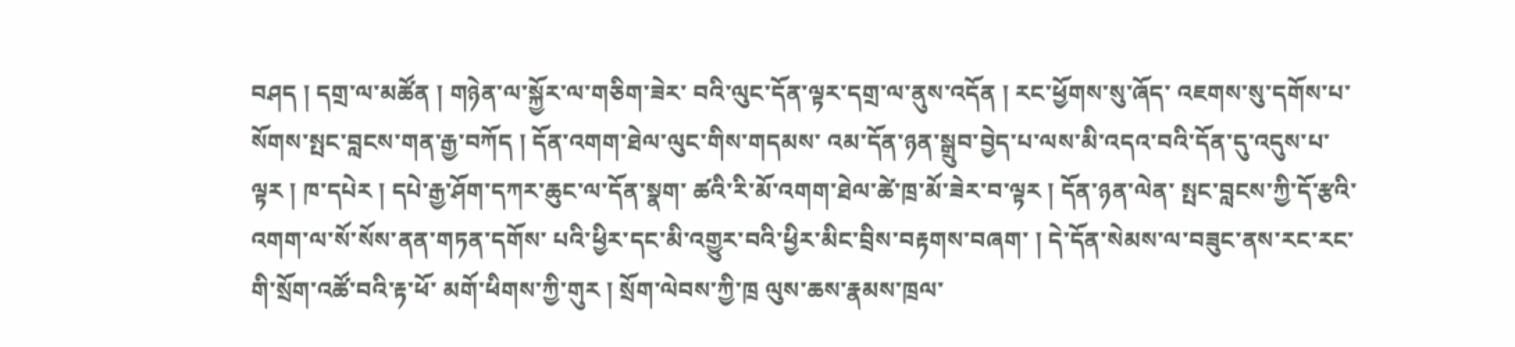བཤད ། དགྲ་ལ་མཚོན ། གཉེན་ལ་སྐྱོར་ལ་གཅིག་ཟེར་ བའི་ལུང་དོན་ལྟར་དགྲ་ལ་ནུས་འདོན ། རང་ཕྱོགས་སུ་ཞོད་ འཇགས་སུ་དགོས་པ་སོགས་སྤང་བླངས་གན་རྒྱ་བཀོད ། དོན་འགག་ཐེལ་ལུང་གིས་གདམས་ འམ་དོན་ཉན་སྒྲུབ་བྱེད་པ་ལས་མི་འདའ་བའི་དོན་དུ་འདུས་པ་ ལྟར ། ཁ་དཔེར ། དཔེ་རྒྱ་ཤོག་དཀར་ཆུང་ལ་དོན་སྣག་ ཚའི་རི་མོ་འགག་ཐེལ་ཚེ་ཁྲ་མོ་ཟེར་བ་ལྟར ། དོན་ཉན་ལེན་ སྤང་བླངས་ཀྱི་དོ་རྩའི་འགག་ལ་སོ་སོས་ནན་གཏན་དགོས་ པའི་ཕྱིར་དང་མི་འགྱུར་བའི་ཕྱིར་མིང་བྲིས་བརྟགས་བཞག་ ། དེ་དོན་སེམས་ལ་བཟུང་ནས་རང་རང་གི་སྲོག་འཚོ་བའི་རྟ་ཕོ་ མགོ་ཕིགས་ཀྱི་གུར ། སྲོག་ལེབས་ཀྱི་ཁྲ ལུས་ཆས་རྣམས་ཁྲལ་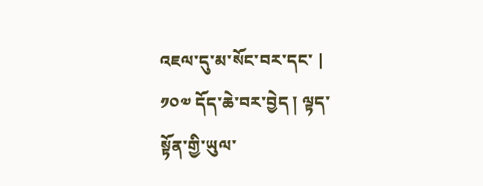འཇལ་དུ་མ་སོང་བར་དང་ |
༡༠༧ དོད་ཆེ་བར་བྱེད ། ལྟད་སྟོན་གྱི་ཡུལ་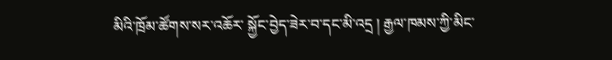མིའི་ཁྲོམ་ཚོགས་སར་འཆོར་ སྐྱོང་བྱེད་ཟེར་བ་དང་མི་འདྲ ། རྒྱལ་ཁམས་ཀྱི་མིང་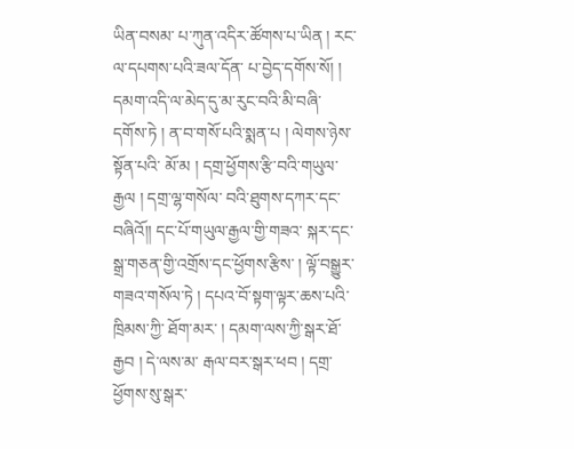ཡིན་བསམ་ པ་ཀུན་འདིར་ཚོགས་པ་ཡིན ། རང་ལ་དཔགས་པའི་ཟལ་དོན་ པ་བྱེད་དགོས་སོ། ། དམག་འདི་ལ་མེད་དུ་མ་རུང་བའི་མི་བཞི་ དགོས་ཏེ ། ན་བ་གསོ་པའི་སྨན་པ ། ལེགས་ཉེས་སྟོན་པའི་ མོ་མ ། དགྲ་ཕྱོགས་རྩི་བའི་གཡུལ་རྒྱལ ། དགྲ་ལྷ་གསོལ་ བའི་ཐུགས་དཀར་དང་བཞིའོ།། དང་པོ་གཡུལ་རྒྱལ་གྱི་གཟའ་ སྐར་དང་སྒྲ་གཅན་གྱི་འགྲོས་དང་ཕྱོགས་རྩིས་ ། ལྟོ་བསྒྱུར་ གཟའ་གསོལ་ཏེ ། དཔའ་བོ་སྟག་ལྟར་ཆས་པའི་ཁྲིམས་ཀྱི་ ཐོག་མར་ ། དམག་ལས་ཀྱི་སྒར་ཐོ་རྒྱབ ། དེ་ལས་མ་ རྒལ་བར་སྒར་ཕབ ། དགྲ་ཕྱོགས་སུ་སྒར་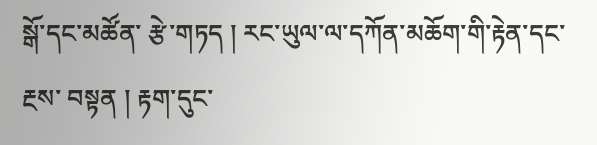སྒོ་དང་མཚོན་ རྩེ་གཏད ། རང་ཡུལ་ལ་དཀོན་མཆོག་གི་རྟེན་དང་རྔས་ བསྟན ། རྟག་དུང་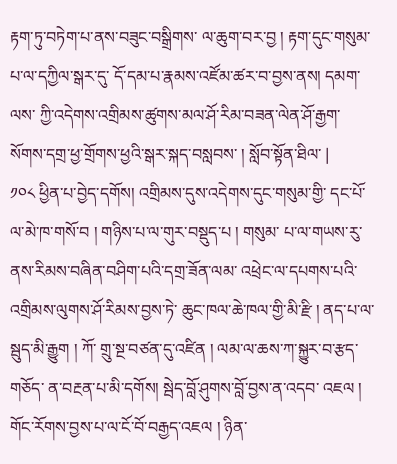རྟག་ཏུ་བཏེག་པ་ནས་བཟུང་བསྒྲིགས་ ལ་ཆུག་བར་བྱ ། རྟག་དུང་གསུམ་པ་ལ་དཀྱིལ་སྒར་དུ་ དོ་དམ་པ་རྣམས་འཛོམ་ཚར་བ་བྱས་ནས། དམག་ལས་ ཀྱི་འདེགས་འགྲིམས་ཚུགས་མལ་ཤོ་རིམ་བཟན་ལེན་ཤོ་རྒྱག་ སོགས་དགྲ་ཕྱ་གྲོགས་ཕྱའི་སྒར་སྐད་བསླབས་ ། སློབ་སྟོན་ཐིལ་ |
༡༠༨ ཕྱིན་པ་བྱེད་དགོས། འགྲིམས་དུས་འདེགས་དུང་གསུམ་གྱི་ དང་པོ་ལ་མེ་ཁ་གསོ་བ ། གཉིས་པ་ལ་གུར་བསྡུད་པ ། གསུམ་ པ་ལ་གཡས་རུ་ནས་རིམས་བཞིན་བཤིག་པའི་དགྲ་ཟོན་ལམ་ འཕྲེང་ལ་དཔགས་པའི་འགྲིམས་ལུགས་ཤོ་རིམས་བྱས་ཏེ་ ཆུང་ཁལ་ཆེ་ཁལ་གྱི་མི་རྫི ། ནད་པ་ལ་སྦུད་མི་རྒྱུག ། ཀོ་ གྲུ་སྔ་བཙན་དུ་འཛིན ། ལམ་ལ་ཆས་ཀ་སྐྱུར་བ་རྩད་གཅོད་ ན་བརྔན་པ་མི་དགོས། སྦེད་བློ་ཤུགས་བློ་བྱས་ན་འདབ་ འཇལ ། གོང་རོགས་བྱས་པ་ལ་ངོ་བོ་བརྒྱད་འཇལ ། ཉིན་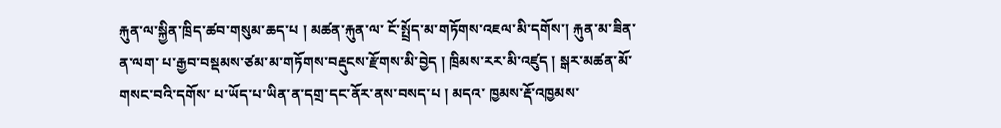རྐུན་ལ་སྐྱིན་ཁྲིད་ཚབ་གསུམ་ཆད་པ ། མཚན་རྐུན་ལ་ ངོ་སྤྲོད་མ་གཏོགས་འཇལ་མི་དགོས་། རྐུན་མ་ཟིན་ན་ལག་ པ་རྒྱབ་བསྡམས་ཙམ་མ་གཏོགས་བརྡུངས་རྫོགས་མི་བྱེད ། ཁྲིམས་རར་མི་འཛུད ། སྒར་མཚན་མོ་གསང་བའི་དགོས་ པ་ཡོད་པ་ཡིན་ན་དགྲ་དང་ནོར་ནས་བསད་པ ། མདའ་ ཁྱམས་རྡོ་འཁྱམས་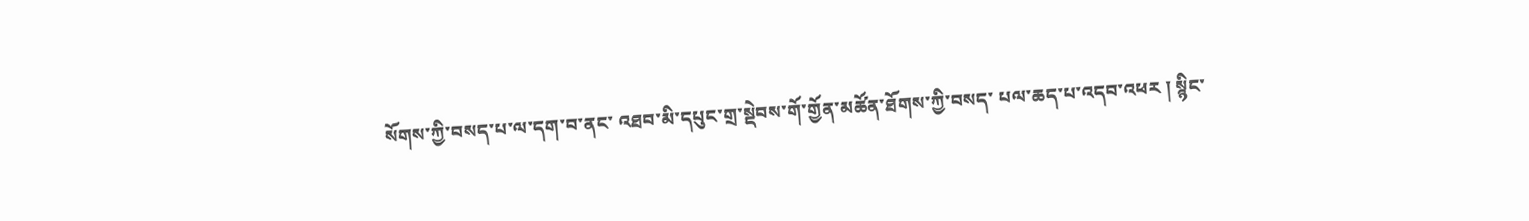སོགས་ཀྱི་བསད་པ་ལ་དག་བ་ནང་ འཐབ་མི་དཔུང་གྲ་སྡེབས་གོ་གྱོན་མཚོན་ཐོགས་ཀྱི་བསད་ པལ་ཆད་པ་འདབ་འཕར ། སྙིང་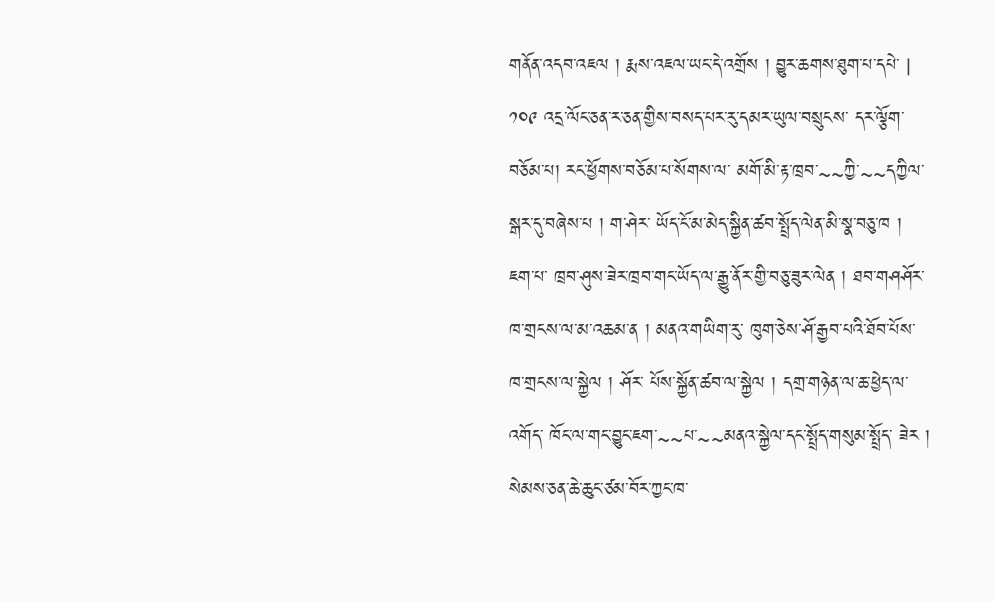གནོན་འདབ་འཇལ ། རྨས་འཇལ་ཡང་དེ་འགྲོས ། བྱུར་ཆགས་ཐུག་པ་དཔེ་ |
༡༠༩ འདྲ་ལོང་ཅན་ར་ཅན་གྱིས་བསད་པར་རུ་དམར་ཡུལ་བསྲུངས་ དར་ལྕོག་བཅོམ་པ། རང་ཕྱོགས་བཅོམ་པ་སོགས་ལ་ མགོ་མི་རྟ་ཁྲབ་~~ཀྱི་~~དཀྱིལ་སྒར་དུ་བཞེས་པ ། ག་ཤེར་ ཡོད་ངོ་མ་མེད་སྐྱིན་ཚབ་སྤྲོད་ལེན་མི་སྣ་བཅུ་ཁ ། ཇག་པ་ ཁྲབ་ཤུས་ཟེར་ཁྲབ་གང་ཡོད་ལ་རྒྱུ་ནོར་གྱི་བཅུ་ཟུར་ལེན ། ཐབ་གཤཤོར་ཁ་གྲངས་ལ་མ་འཆམ་ན ། མནའ་གཡིག་རུ་ ཁུག་ཅེས་ཤོ་རྒྱབ་པའི་ཐོབ་པོས་ཁ་གྲངས་ལ་སྐྱེལ ། ཤོར་ པོས་སྐྱོན་ཚབ་ལ་སྐྱེལ ། དགྲ་གཉེན་ལ་ཆ་ཕྱེད་ལ་འགོད་ ཁོང་ལ་གང་བྱུང་ཇག་~~པ་~~མནའ་སྐྱེལ་དང་སྤྲོད་གསུམ་སྤྲོད་ ཟེར ། སེམས་ཅན་ཆེ་ཆུང་ཙམ་བོར་ཀྱང་ཁ་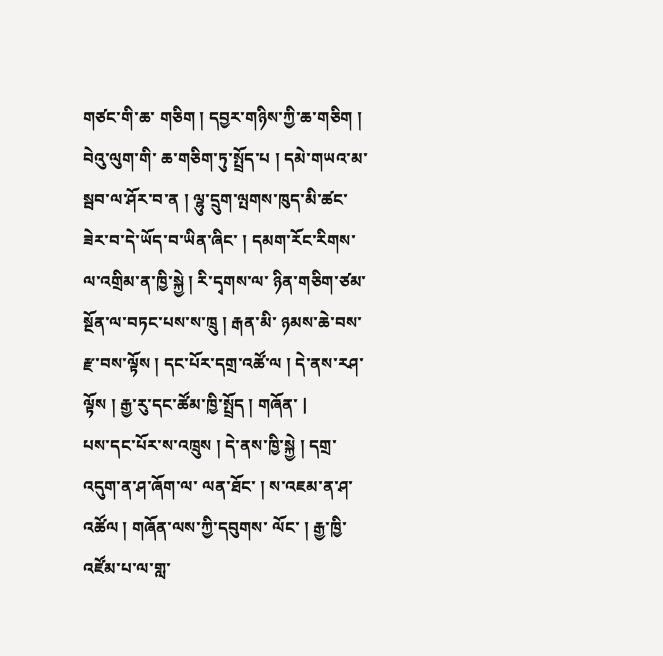གཙང་གི་ཆ་ གཅིག ། དབྱར་གཉིས་ཀྱི་ཆ་གཅིག ། བེའུ་ལུག་གི་ ཆ་གཅིག་ཏུ་སྤྲོད་པ ། དམེ་གཡའ་མ་སྦབ་ལ་ཤོར་བ་ན ། ལྷུ་དྲུག་ལྤགས་ཁུད་མི་ཚང་ཟེར་བ་དེ་ཡོད་བ་ཡིན་ཞིང་ ། དམག་རོང་རིགས་ལ་འགྲིམ་ན་ཁྱི་སྐྱེ ། རི་དྭགས་ལ་ ཉིན་གཅིག་ཙམ་སྔོན་ལ་བཏང་པས་ས་ཁྲུ ། རྒན་མི་ ཉམས་ཆེ་བས་རྫ་བས་ལྟོས ། དང་པོར་དགྲ་འཚོ་ལ ། དེ་ནས་རཤ་ལྟོས ། རྒྱ་རུ་དང་ཚོམ་ཁྱི་སྤྲོད ། གཞོན་ |
པས་དང་པོར་ས་འཁྲུས ། དེ་ནས་ཁྱི་སྐྱེ ། དགྲ་འདུག་ན་ཤ་ཞོག་ལ་ ལན་ཐོང་ ། ས་འཇམ་ན་ཤ་འཚོལ ། གཞོན་ལས་ཀྱི་དབུགས་ ལོང་ ། རྒྱ་ཁྱི་འཛོམ་པ་ལ་གླ་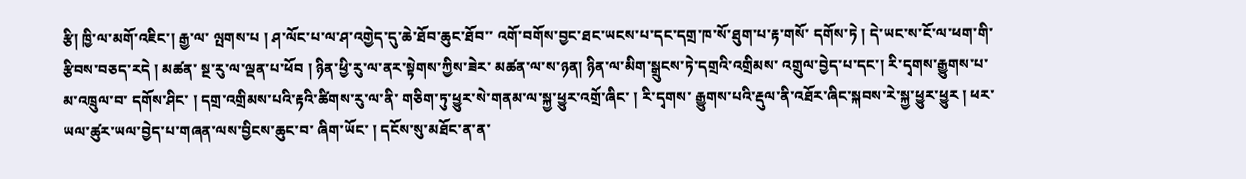རྩི། ཁྱི་ལ་མགོ་འཇིང་། རྒྱ་ལ་ ལྤགས་པ ། ཤ་ལོང་པ་ལ་ཤ་འགྱེད་དུ་ཆེ་ཐོབ་ཆུང་ཐོབ་་ འགོ་བགོས་བྱང་ཐང་ཡངས་པ་དང་དགྲ་ཁ་སོ་ཐུག་པ་རྟ་གསོ་ དགོས་ཏེ ། དེ་ཡང་ས་ངོ་ལ་ཕག་གི་རྩིབས་བཅད་རདེ ། མཚན་ སྔ་རུ་ལ་ལྡན་པ་ཕོབ ། ཉིན་ཕྱི་རུ་ལ་ནར་སྟེགས་ཀྱིས་ཟེར་ མཚན་ལ་ས་ཉན། ཉིན་ལ་མིག་སྒྲུངས་ཏེ་དགྲའི་འགྲིམས་ འགྲུལ་བྱེད་པ་དང་། རི་དྭགས་རྒྱུགས་པ་མ་འཁྲུལ་བ་ དགོས་ཤིང་ ། དགྲ་འགྲིམས་པའི་རྟའི་ཚིགས་རུ་ལ་ནི་ གཅིག་ཏུ་ཕྱུར་སེ་གནམ་ལ་སྐྱ་ཕྱུར་འགྲོ་ཞིང་ ། རི་དྭགས་ རྒྱུགས་པའི་རྡུལ་ནི་འཐོར་ཞིང་སྐབས་རེ་སྐྱ་ཕྱུར་ཕྱུར ། ཕར་ཡལ་ཚུར་ཡལ་བྱེད་པ་གཞན་ལས་བྱིངས་ཆུང་བ་ ཞིག་ཡོང་ ། དངོས་སུ་མཐོང་ན་ན་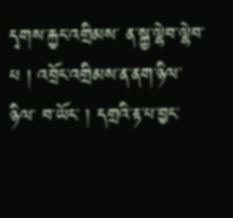དྭགས་རྐྱང་འགྲིམས་ ན་སྐྱ་ལྷེབ་ལྷེབ་པ ། འབྲོང་འགྲིམས་ན་ནག་ཉིལ་ཉིལ་ བ་ཡོང་ ། དགྲའི་རྟ་པ་བྱང་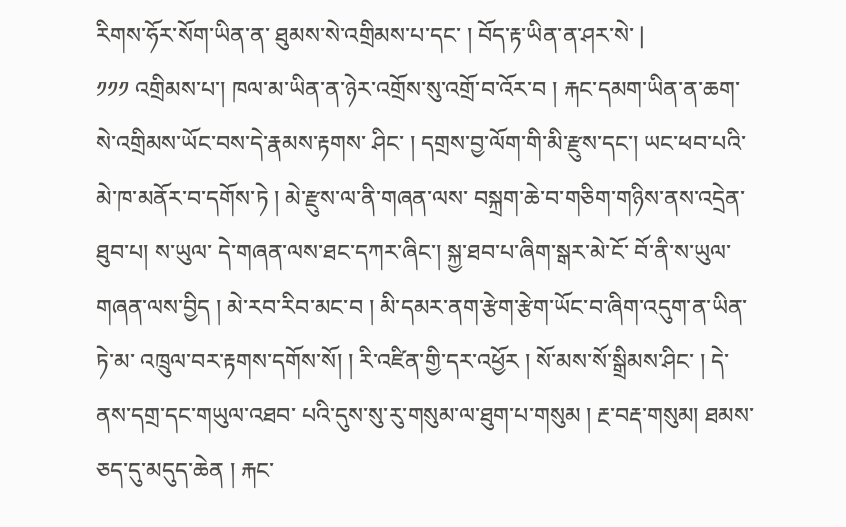རིགས་ཧོར་སོག་ཡིན་ན་ ཐུམས་སེ་འགྲིམས་པ་དང་ ། བོད་རྟ་ཡིན་ན་ཤར་སེ་ |
༡༡༡ འགྲིམས་པ་། ཁལ་མ་ཡིན་ན་ཉེར་འགྲོས་སུ་འགྲོ་བ་འོར་བ ། རྐང་དམག་ཡིན་ན་ཆག་སེ་འགྲིམས་ཡོང་བས་དེ་རྣམས་རྟགས་ ཤིང་ ། དགྲས་བྱ་ལོག་གི་མི་རྫུས་དང་། ཡང་ཕབ་པའི་ མེ་ཁ་མནོར་བ་དགོས་ཏེ ། མེ་རྫུས་ལ་ནི་གཞན་ལས་ བསྐྲག་ཆེ་བ་གཅིག་གཉིས་ནས་འདྲེན་ཐུབ་པ། ས་ཡུལ་ དེ་གཞན་ལས་ཐང་དཀར་ཞིང་། སྐྱ་ཐབ་པ་ཞིག་སྒར་མེ་ངོ་ བོ་ནི་ས་ཡུལ་གཞན་ལས་བྱིད ། མེ་རབ་རིབ་མང་བ ། མི་དམར་ནག་རྩེག་རྩེག་ཡོང་བ་ཞིག་འདུག་ན་ཡིན་ཏེ་མ་ འཁྲུལ་བར་རྟགས་དགོས་སོ། ། རི་འཛིན་གྱི་དར་འཕྱོར ། སོ་མས་སོ་སྒྲིམས་ཤིང་ ། དེ་ནས་དགྲ་དང་གཡུལ་འཐབ་ པའི་དུས་སུ་རུ་གསུམ་ལ་ཐུག་པ་གསུམ ། རྔ་བརྡ་གསུམ། ཐམས་ཅད་དུ་མདུད་ཆེན ། རྐང་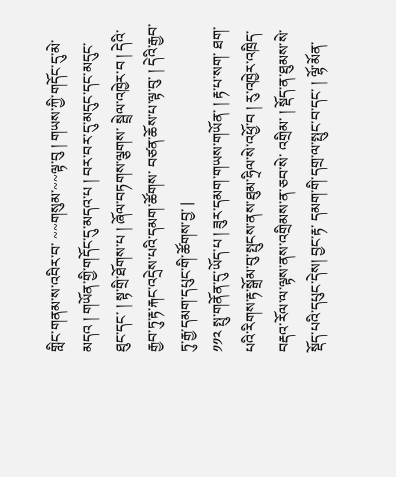གླིང་གནམ་ས་འབིར་བ་ ~~གསུམ་~~ལྟ་བུ ། གཡས་ཀྱི་གདོང་དུ་མེ་མདའ ། གཡོན་གྱི་གདོང་དུ་མདའ་པ ། བར་བར་དུ་མདུང་དང་མདུང་ ཐུང་དང་ ། སྟ་གྲི་ཐོགས་པ ། ཞོལ་བཏགས་ལྕགས་ སྦྲེལ་འཁྱེར་བ ། དེའི་རྒྱབ་ཏུ་རྟ་རྐང་འདྲེས་པའི་དམག་ཚོགས་ བཙན་ཆོས་པ་ལྟ་བུ་ ། དེའི་རྒྱབ་ཏུ་རྒྱ་དམག་དཔུང་གི་ཚོགས་བྱ་ |
༡༡༢ སྤུ་གནོན་དུ་ཡོད་པ ། ཟུར་དམག་གཡས་གཡོན་ ། རྟ་པ་སག་ ཐག་པའི་རིགས་རྟ་སྒྲོམ་བུ་སྤུངས་ནས་ཐུམ་ཧྲིལ་སེ་འཕྱོ་བ ། རུ་འཁྱེར་འཁྲིད་བརྡའ་རོལ་ལ་ལྟས་ནས་འགྲིམས་ན་ཅབ་སེ་ འགྲིམ་ ། སྡོད་ན་ཐུམས་སེ་སྡོད་པའི་དཔུང་དེས། བྱང་རྟ་ དམག་གི་དགྲ་ལ་སྤུང་བ་དང་ ། ལྷོ་མོན་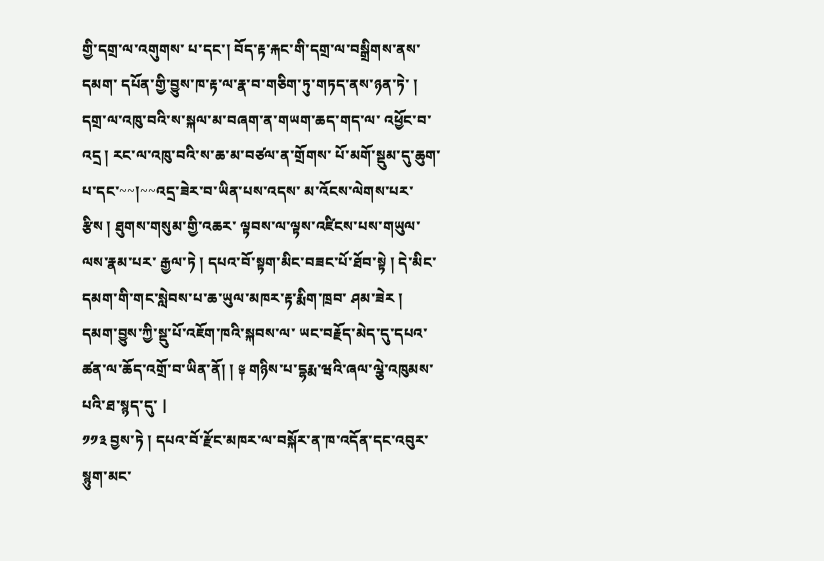གྱི་དགྲ་ལ་འགུགས་ པ་དང་། བོད་རྟ་རྐང་གི་དགྲ་ལ་བསྒྲིགས་ནས་དམག་ དཔོན་གྱི་བྱུས་ཁ་རྟ་ལ་རྣ་བ་གཅིག་ཏུ་གཏད་ནས་ཉན་ཏེ་ ། དགྲ་ལ་འཁུ་བའི་ས་སྐལ་མ་བཞག་ན་གཡག་ཆད་གད་ལ་ འཕྱོང་བ་འདྲ ། རང་ལ་འཁུ་བའི་ས་ཆ་མ་བཙལ་ན་གྲོགས་ པོ་མགོ་སྡུམ་དུ་ཆུག་པ་དང་~~།~~འདྲ་ཟེར་བ་ཡིན་པས་འདས་ མ་འོངས་ལེགས་པར་རྩིས ། ཐུགས་གསུམ་གྱི་འཆར་ ལྟབས་ལ་ལྟས་འཛིངས་པས་གཡུལ་ལས་རྣམ་པར་ རྒྱལ་ཏེ ། དཔའ་བོ་སྟག་མིང་བཟང་པོ་ཐོབ་སྟེ ། དེ་མིང་དམག་གི་གང་སླེབས་པ་ཆ་ཡུལ་མཁར་རྟ་རྨིག་ཁྲབ་ ཤམ་ཟེར ། དམག་བྱུས་ཀྱི་སྡུ་པོ་འཇོག་ཁའི་སྐབས་ལ་ ཡང་བརྗོད་མེད་དུ་དཔའ་ཚན་ལ་ཆོད་འགྲོ་བ་ཡིན་ནོ། ། ༈ གཉིས་པ་དྷརྨ་ཝའི་ཞལ་ལྕེ་འཁུམས་པའི་ཐ་སྙད་དུ་ |
༡༡༣ བྱས་ཏེ ། དཔའ་བོ་རྫོང་མཁར་ལ་བསྐོར་ན་ཁ་འདོན་དང་འབུར་ སྙུག་མང་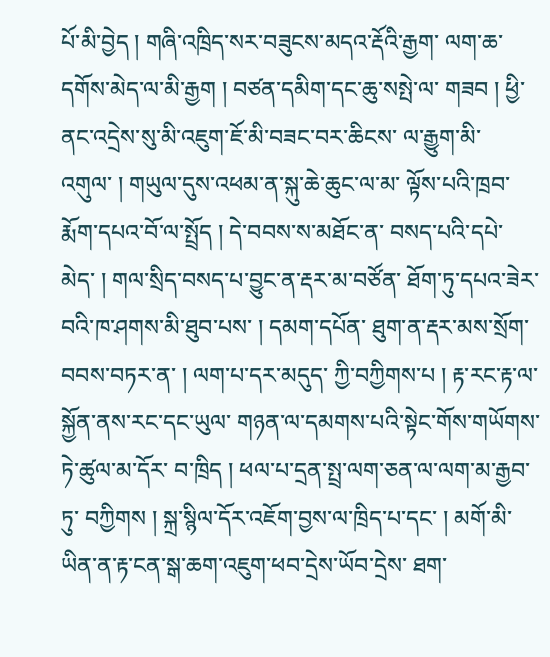པོ་མི་བྱེད ། གཞི་འཁྲིད་སར་བཟུངས་མདའ་རྡོའི་རྒྱག་ ལག་ཆ་དགོས་མེད་ལ་མི་རྒྱག ། བཙན་དམིག་དང་ཆུ་སསྤེ་ལ་ གཟབ ། ཕྱི་ནང་འདྲེས་སུ་མི་འཇུག་ཇོ་མི་བཟང་བར་ཆིངས་ ལ་རྒྱུག་མི་འགུལ་ ། གཡུལ་དུས་འཕམ་ན་སྐུ་ཆེ་ཆུང་ལ་མ་ ལྟོས་པའི་ཁྲབ་རྨོག་དཔའ་བོ་ལ་སྤྲོད ། དེ་བབས་ས་མཐོང་ན་ བསད་པའི་དཔེ་མེད་ ། གལ་སྲིད་བསད་པ་བྱུང་ན་རྡར་མ་བཙོན་ ཐོག་ཏུ་དཔའ་ཟེར་བའི་ཁ་ཤགས་མི་ཐུབ་པས་ ། དམག་དཔོན་ ཐུག་ན་རྡར་མས་སྲོག་བབས་བཏར་ན་ ། ལག་པ་དར་མདུད་ ཀྱི་བཀྱིགས་པ ། རྟ་རང་རྟ་ལ་སྐྱོན་ནས་རང་དང་ཡུལ་ གཉན་ལ་དམགས་པའི་སྟེང་གོས་གཡོགས་ཏེ་ཚུལ་མ་དོར་ བ་ཁྲིད ། ཕལ་པ་དྲན་སྤྲ་ལག་ཅན་ལ་ལག་མ་རྒྱབ་ཏུ་ བཀྱིགས ། སྐྲ་སྙིལ་དོར་འཇོག་བྱས་ལ་ཁྲིད་པ་དང་ ། མགོ་མི་ཡིན་ན་རྟ་ངན་སྒ་ཆག་འཇུག་ཕབ་དྲེས་ཡོབ་དྲེས་ ཐག་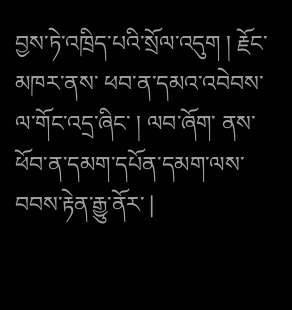བྱས་ཏེ་འཁྲིད་པའི་སྲོལ་འདུག ། རྗོང་མཁར་ནས་ ཕབ་ན་དམའ་འབེབས་ལ་གོང་འདྲ་ཞིང་ ། ལབ་ཞོག་ ནས་ཕོབ་ན་དམག་དཔོན་དམག་ལས་བབས་རྟེན་རྒྱུ་ནོར་ |